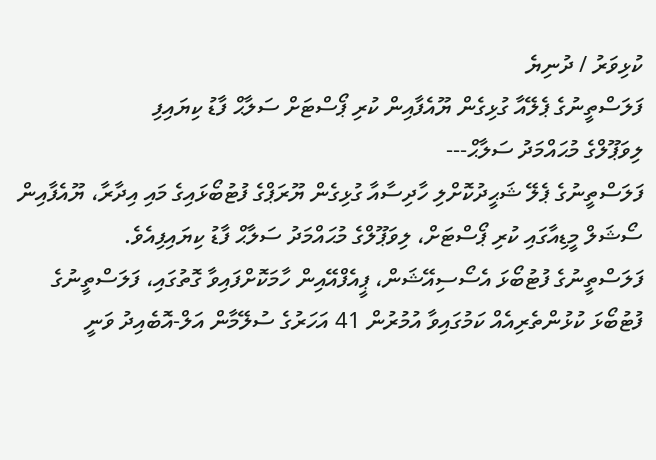ކުޅިވަރު / ދުނިޔެ
ފަލަސްތީނުގެ ޕެލޭއާ ގުޅިގެން ޔޫއެފާއިން ކުރި ޕޯސްޓަށް ސަލާޙް ފާޑު ކިޔައިފި
ލިވަޕޫލްގެ މުޙައްމަދު ސަލާޙް---
ފަލަސްތީނުގެ ޕެލޭ ޝަޙީދުކޮށްލި ހާދިސާއާ ގުޅިގެން ޔޫރަޕްގެ ފުޓުބޯޅައިގެ މައި އިދާރާ، ޔޫއެފާއިން ސޯޝަލް މީޑިއާގައި ކުރި ޕޯސްޓަށް، ލިވަޕޫލްގެ މުޙައްމަދު ސަލާޙް ފާޑު ކިޔައިފިއެވެ.
ފަލަސްތީނުގެ ފުޓުބޯޅަ އެސޯސިއޭޝަން، ޕީއެފްއޭއިން ހާމަކޮށްފައިވާ ގޮތުގައި، ފަލަސްތީނުގެ ފުޓުބޯޅަ ކުޅުންތެރިއެއް ކަމުގައިވާ އުމުރުން 41 އަހަރުގެ ސުލޭމާން އަލް-އޮބެއިދު ވަނީ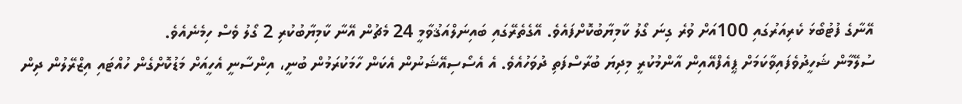އޭނާގެ ފުޓުބޯޅަ ކެރިއަރުގައި 100އަށް ވުރެ ގިނަ ގޯލު ކާމިޔާބުކޮށްފައެވެ. އޭގެތެރޭގައި ބައިނަލްއަޤުވާމީ 24 މެޗުން އޭނާ ކާމިޔާބުކުރި 2 ގޯލު ވެސް ހިމެނެއެވެ.
ސުލޭމާން ޝަހީދުވެފައިވާކަމަށް ޕީއެފްއޭއިން އާންމުކުރީ މިދިޔަ ބުރާސްފަތި ދުވަހުއެވެ. އެ އެސޯސިއޭޝަނުން އެކަން ހާމަކުރަމުން ބުނީ، އިންސާނީ އެހީއަށް މަޑުކޮށްގެން ހުއްޓައި އިޒްރޭލުން ދިން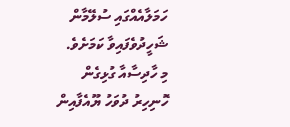ހަމަލާއެއްގައި ސުލޭމާން ޝަހީދުވެފައިވާ ކަމަށެވެ.
މި ހާދިސާއާ ގުޅިގެން ހޮނިހިރު ދުވަހު ޔޫއެފާއިން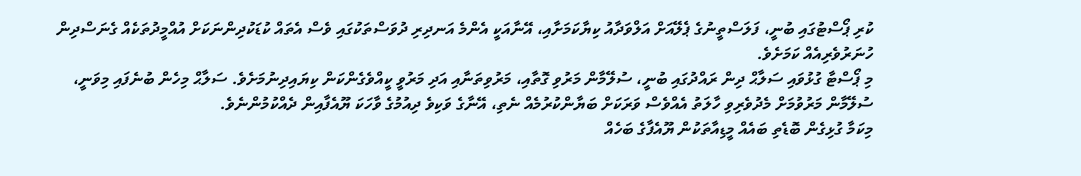ކުރި ޕޯސްޓުގައި ބުނީ، ފަލަސްތީނުގެ ޕެލޭއަށް އަލްވަދާއު ކިޔާކަމަށާއި، އޭނާއަކީ އެންމެ އަނދިރި ދުވަސްތަކުގައި ވެސް އެތައް ކުޑަކުދިންނަކަށް އުއްމީދުތަކެއް ގެނަސްދިން ހުނަރުވެރިއެއް ކަމަށެވެ.
މި ޕޯސްޓާ ގުޅުވައި ސަލާޙް ދިން ރައްދުގައި ބުނީ، ސުލޭމާން މަރުވި ގޮތާއި، މަރުވިތަނާއި އަދި މަރުވީ ކީއްވެގެންކަން ކިޔައިދިނުމަށެވެ. ސަލާޙް މިހެން ބުނެފައި މިވަނީ، ސުލޭމާން މަރުވުމަށް މެދުވެރިވި ހާލަތު އެއްވެސް ވަރަކަށް ބަޔާންކުރުމެއް ނެތި، އޭނާގެ ވަކިވެ ދިއުމުގެ ވާހަކަ ޔޫއެފާއިން ދެއްކުމުންނެވެ.
މިކަމާ ގުޅިގެން ބޮޑެތި ބައެއް މީޑިއާތަކުން ޔޫއެފާގެ ބަހެއް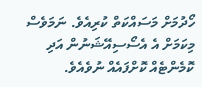ހޯދުމަށް މަސައްކަތް ކުރިއެވެ. ނަމަވެސް މިކަމަށް އެ އެސޯސިއޭޝަނުން އަދި ކޮމެންޓެއް ކޮށްފައެއް ނުވެއެވެ.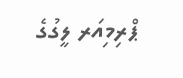ޕްރިމިއަރ ލީގުގެ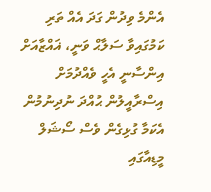އެންމެ ވިދުން ގަދަ އެއް ތަރި ކަމުގައިވާ ސަލާޙް ވަނީ، ޣައްޒާއަށް އިންސާނީ އެހީ ވެއްދުމަށް އިސްރާއީލުން ޙުއްދަ ނުދިނުމުން އެކަމާ ގުޅިގެން ވެސް ސޯޝަލް މީޑިއާގައި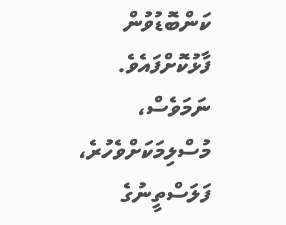ކަންބޮޑުވުން ފާޅުކޮށްފައެވެ. ނަމަވެސް، މުސްލިމަކަށްވެހުރެ، ފަލަސްތީނުގެ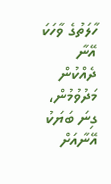ހާލަތުގެ ވާހަކަ އޭނާ ދެއްކުން މަދުވުމުން، ގިނަ ބަޔަކު އޭނާއަށް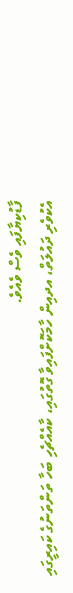ފާޑުކިޔާފައި ވެސް ވެއެވެ.
އެކުވެރި ދައުލަތް، އދއިން ހާމަކޮށްފައިވާ ގޮތުގައި، ކާއެއްޗެހި ބަހާ ތަންތަނުގެ ކައިރީގައި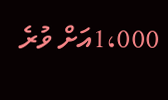1،000އަށް ވުރެ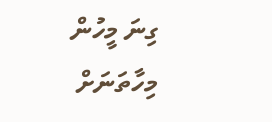ގިނަ މީހުން މިހާތަނަށް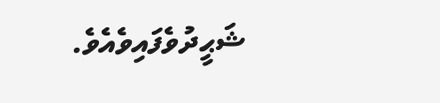ޝަޙީދުވެފައިވެއެވެ.